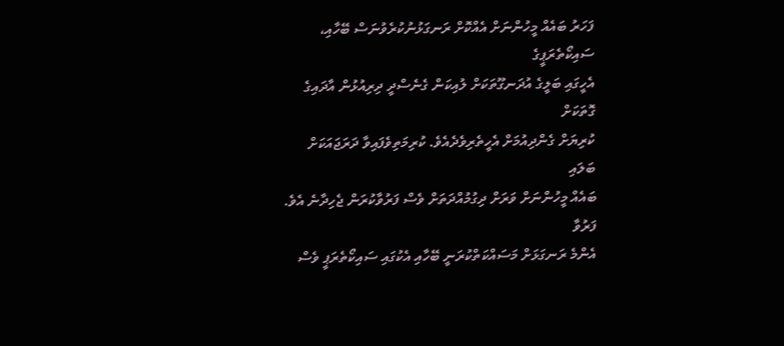ފަހަރު ބައެއް މީހުންނަށް އެއްކޮށް ރަނގަޅުނުކުރެވުނަސް ބޭހާއި، ސައިކޯތެރަޕީގެ
އެހީގައި ބަލީގެ އުދަނގޫތަކަށް ލުއިކަން ގެނެސްދީ ދިރިއުޅުން އާދައިގެ ގޮތަކަށް
ކުރިޔަށް ގެންދިއުމަށް އެހީތެރިވެދެއެވެ. ކުރިމަތިވެފައިވާ ދަރަޖައަކަށް ބަލައި
ބައެއް މީހުންނަށް ވަރަށް ދިގުމުއްދަތަށް ވެސް ފަރުވާކުރަން ޖެހިދާނެ އެވެ. ފަރުވާ
އެންމެ ރަނގަޅަށް މަސައްކަތްކުރަނީ ބޭހާއި އެކުގައި ސައިކޯތެރަޕީ ވެސް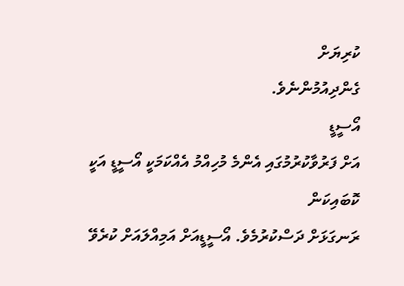ކުރިޔަށް
ގެންދިއުމުންނެވެ.
އޯސީޑީ
އަށް ފަރުވާކުރުމުގައި އެންމެ މުހިއްމު އެއްކަމަކީ އޯސީޑީ އަކީ ކޮބައިކަން
ރަނގަޅަށް ދަސްކުރުމެވެ. އޯސީޑީއަށް އަމިއްލައަށް ކުރެވޭ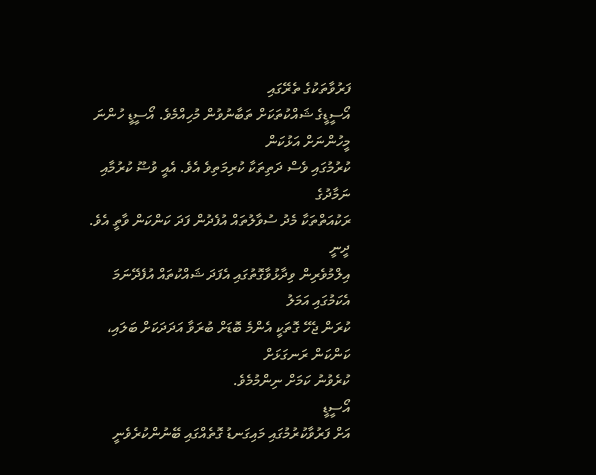ފަރުވާތަކުގެ ތެރޭގައި
އޯސީޑީގެ ޝައްކުތަކަށް ތަބާނުވުން މުހިއްމެވެ. އޯސީޑީ ހުންނަ މީހުންނަށް އަޅުކަން
ކުރުމުގައި ވެސް ދަތިތަކާ ކުރިމަތިވެ އެވެ. އެއީ ވުޟޫ ކުރުމާއި ނަމާދުގެ
ރަކުއަތްތަކާ މެދު ސުވާލުތައް އުފެދުން ފަދަ ކަންކަން ވާތީ އެވެ. ދީނީ
އިލްމުވެރިން ވިދާޅުވާގޮތުގައި އެފަދަ ޝައްކުތައް އުފެދޭނަމަ އެކަމުގައި އަމަލު
ކުރަން ޖެހޭ ގޮތަކީ އެންމެ ބޮޑަށް ބުރަވާ އަދަދަކަށް ބަލައި، ކަންކަން ރަނގަޅަށް
ކުރެވުނު ކަމަށް ނިންމުމެވެ.
އޯސީޑީ
އަށް ފަރުވާކުރުމުގައި މައިގަނޑު ގޮތެއްގައި ބޭނުންކުރެވެނީ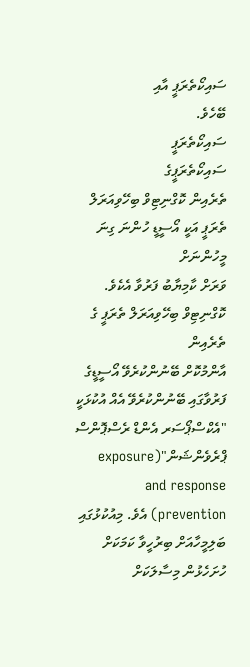ސައިކޯތެރަޕީ އާއި
ބޭހެވެ.
ސައިކޯތެރަޕީ
ސައިކޯތެރަޕީގެ
ތެރެއިން ކޮގްނިޓިވް ބިހޭވިއަރަލް ތެރަޕީ އަކީ އޯސީޑީ ހުންނަ ގިނަ މީހުންނަށް
ވަރަށް ކާމިޔާބު ފަރުވާ އެކެވެ. ކޮގްނިޓިވް ބިހޭވިއަރަލް ތެރަޕީ ގެ ތެރެއިން
އާންމުކޮށް ބޭނުންކުރެވޭ އޯސީޑީގެ ފަރުވާގައި ބޭނުންކުރެވޭ އެއް އުކުޅަކީ
"އެކްސްޕޯސަރ އެންޑް ރެސްޕޮންސް ޕްރެވެންޝަން"(exposure and response prevention) އެވެ. މިއުކުޅުގައި ބަލިމީހާއަށް ބިރުހީވާ ކަމަކަށް ހުށަހެޅުން މިސާލަކަށް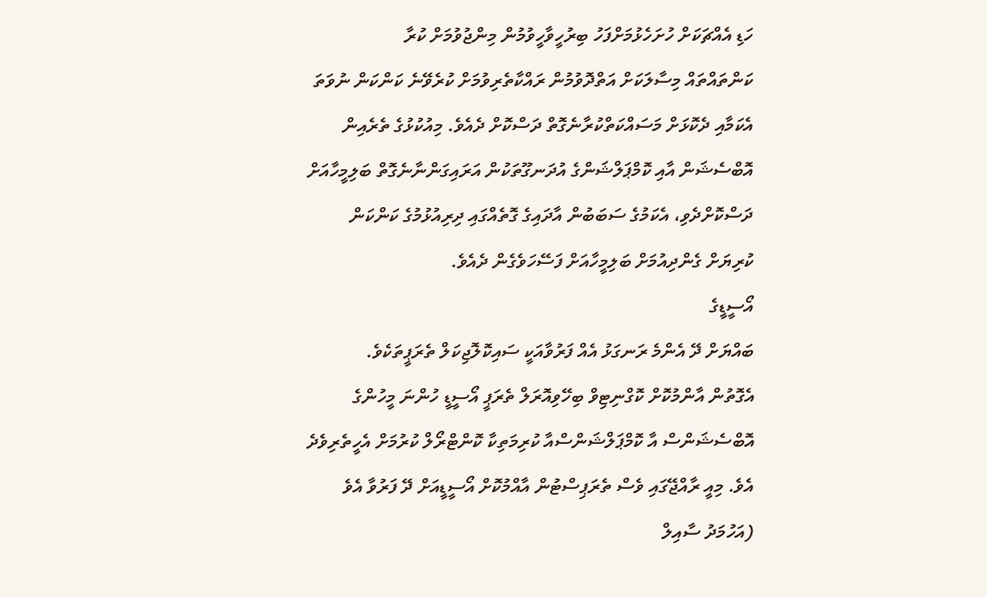ހަޑި އެއްޗަކަށް ހުށަހެޅުމަށްފަހު ބިރުހީވާހީވުމުން މިންޖުވުމަށް ކުރާ
ކަންތައްތައް މިސާލަކަށް އަތްދޮވުމުން ރައްކާތެރިވުމަށް ކުރެވޭނެ ކަންކަން ނުވަތަ
އެކަމާއި ދެކޮޅަށް މަސައްކަތްކުރާނެގޮތް ދަސްކޮށް ދެއެވެ. މިއުކުޅުގެ ތެރެއިން
އޮބްސެޝަން އާއި ކޮމްޕަލްޝަންގެ އުދަނގޫތަކުން އަރައިގަންނާނެގޮތް ބަލިމީހާއަށް
ދަސްކޮށްދެވި، އެކަމުގެ ސަބަބުން އާދައިގެ ގޮތެއްގައި ދިރިއުޅުމުގެ ކަންކަން
ކުރިޔަށް ގެންދިއުމަށް ބަލިމީހާއަށް ފަސޭހަވެގެން ދެއެވެ.
އޯސީޑީގެ
ބައްޔަށް ދޭ އެންމެ ރަނގަޅު އެއް ފަރުވާއަކީ ސައިކޮލޮޖިކަލް ތެރަޕީތަކެވެ.
އެގޮތުން އާންމުކޮށް ކޮގްނިޓިވް ބިހޭވިއޮރަލް ތެރަޕީ އޯސީޑީ ހުންނަ މީހުންގެ
އޮބްސެޝަންސް އާ ކޮމްޕަލްޝަންސްއާ ކުރިމަތިކާ ކޮންޓްރޯލް ކުރުމަށް އެހީތެރިވެދެ
އެވެ. މިއީ ރާއްޖޭގައި ވެސް ތެރަޕިސްޓުން އާއްމުކޮށް އޯސީޑީއަށް ދޭ ފަރުވާ އެވެ
(އަހުމަދު ސާއިލް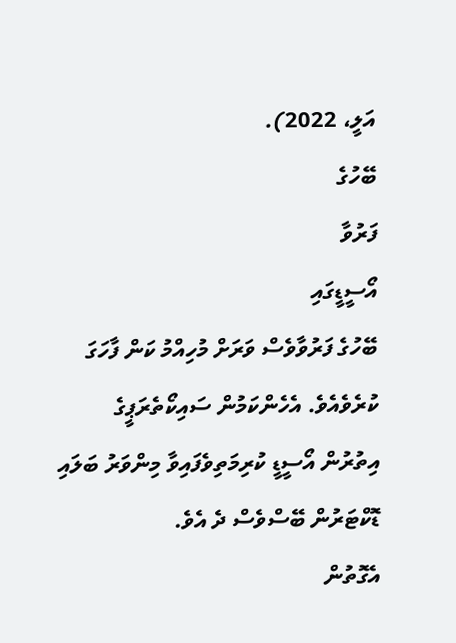އަލީ، 2022).
ބޭހުގެ
ފަރުވާ
އޯސީޑީގައި
ބޭހުގެ ފަރުވާވެސް ވަރަށް މުހިއްމު ކަން ފާހަގަ ކުރެވެއެވެ. އެހެންކަމުން ސައިކޯތެރަޕީގެ
އިތުރުން އޯސީޑީ ކުރިމަތިވެފައިވާ މިންވަރު ބަލައި ޑޮކްޓަރުން ބޭސްވެސް ދެ އެވެ.
އެގޮތުން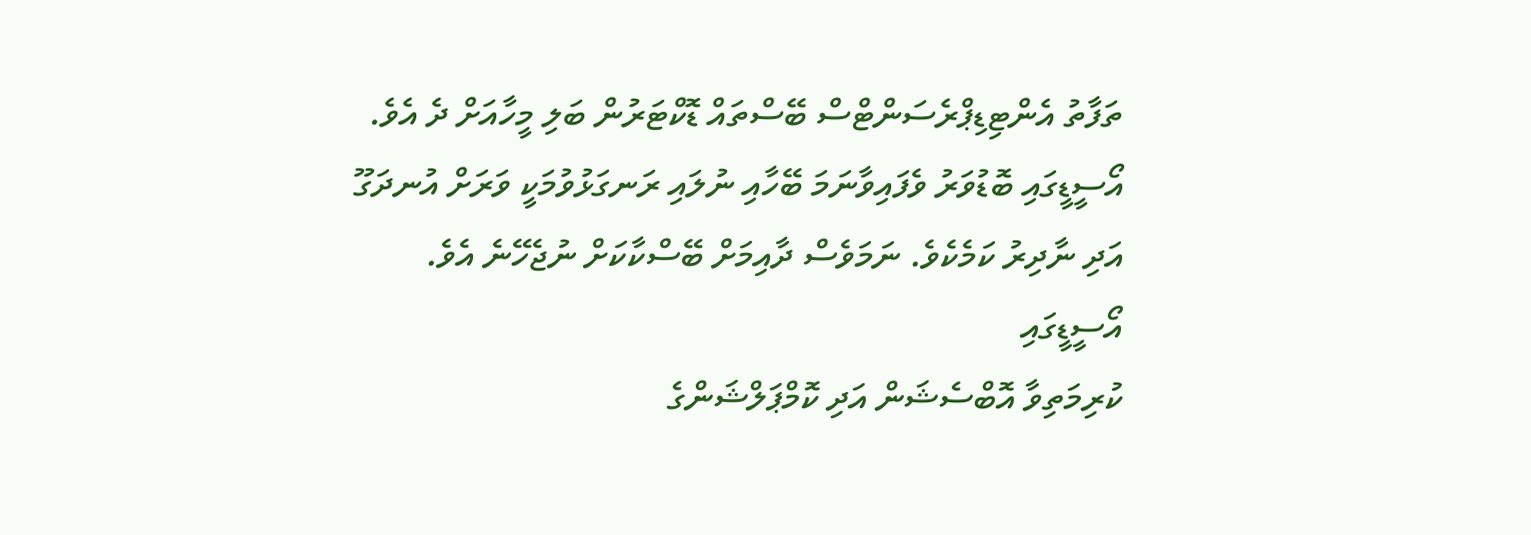ތަފާތު އެންޓިޑިޕްރެސަންޓްސް ބޭސްތައް ޑޮކްޓަރުން ބަލި މީހާއަށް ދެ އެވެ.
އޯސީޑީގައި ބޮޑުވަރު ވެފައިވާނަމަ ބޭހާއި ނުލައި ރަނގަޅުވުމަކީ ވަރަށް އުނދަގޫ
އަދި ނާދިރު ކަމެކެވެ. ނަމަވެސް ދާއިމަށް ބޭސްކާކަށް ނުޖެހޭނެ އެވެ.
އޯސީޑީގައި
ކުރިމަތިވާ އޮބްސެޝަން އަދި ކޮމްޕަލްޝަންގެ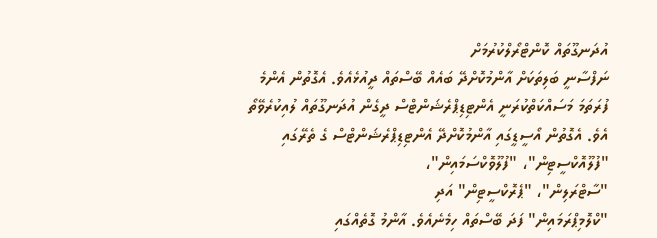އުދަނގޫތައް ކޮންޓްރޯލްކުރުމަށް
ނަފްސާނީ ބަލިތަކަށް އާންމުކޮށްދޭ ބައެއް ބޭސްތައް ދީއުޅެއެވެ. އެގޮތުން އެންމެ
ފުރަތަމަ މަސައްކަތްކުރަނީ އެންޓިޑިޕްރެޝަންޓްސް ދީގެން އުދަނގޫތައް ލުއިކުރެވޭތޯ
އެވެ. އެގޮތުން އޯސީޑީގައި އާންމުކޮށްދޭ އެންޓިޑިޕްރެޝަންޓްސް ގެ ތެރޭގައި
"ފުލޫއޮކްސީޓިން"، "ފުލޫވޮކްސަމައިން"،
"ސާޓްރަލިން"، "ޕެރޮކްސީޓިން" އަދި
"ކްލޮމިޕްރަމައިން" ފަދަ ބޭސްތައް ހިމެނެއެވެ. އާންމު ގޮތެއްގައި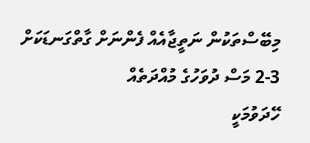މިބޭސްތަކުން ނަތީޖާއެއް ފެންނަށް ގާތްގަނޑަކަށް 3-2 މަސް ދުވަހުގެ މުއްދަތެއް
ހޭދަވުމަކީ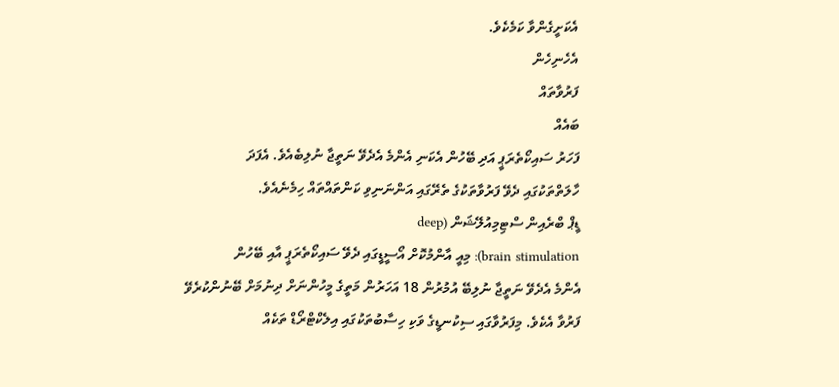އެކަށީގެންވާ ކަމެކެވެ.
އެހެނިހެން
ފަރުވާތައް
ބައެއް
ފަހަރު ސައިކޯތެރަޕީ އަދި ބޭހުން އެކަނި އެންމެ އެދެވޭ ނަތީޖާ ނުލިބެއެވެ. އެފަދަ
ހާލަތްތަކުގައި ދެވޭ ފަރުވާތަކުގެ ތެރޭގައި އަންނަނިވި ކަންތައްތައް ހިމެނެއެވެ.
ޑީޕް ބްރެއިން ސްޓިމިއުލޭޝަން (deep
brain stimulation): މިއީ އާންމުކޮށް އޯސީޑީގައި ދެވޭ ސައިކޯތެރަޕީ އާއި ބޭހުން
އެންމެ އެދެވޭ ނަތީޖާ ނުލިބޭ އުމުރުން 18 އަހަރުން މަތީގެ މީހުންނަށް ދިނުމަށް ބޭނުންކުރެވޭ
ފަރުވާ އެކެވެ. މިފަރުވާގައި ސިކުނޑީގެ ވަކި ހިސާބުތަކުގައި އިލެކްޓްރޯޑް ތަކެއް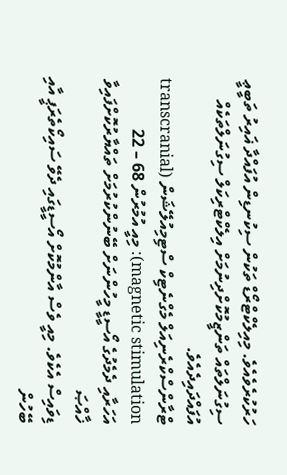ހަރުކުރެވެއެވެ. މިއިލެކްޓްރޯޑް ތަކުން ސިކުނޑިން އުފައްދާ ޣައިރު ތަބީޢީ
ސިގުނަލްތައް ތަންޒީމުކޮށްދިނުމަށް އިލެކްޓްރިކަލް ސިގުނަލްތަކެއް
އުފައްދައިދެއެވެ.
ޓްރާންސްކްރެނިއަލް މެގްނެޓިކް ސްޓިމިއުލޭޝަން (transcranial magnetic stimulation): މިއީ އުމުރުން 68 – 22
އަހަރާއި ދެމެދުގެ އޯސީޑީ މީހުންނަށް ބޭނުންކުރުމަށް ތައްޔާރުކޮށްފައިވާ ޚާއްޞަ
ޑިވައިސް އެކެވެ. މިއީ ވެސް އާންމުކޮށް އޯސީޑީގައި ދެވޭ ސައިކޯތެރަޕީ އާއި ބޭހުން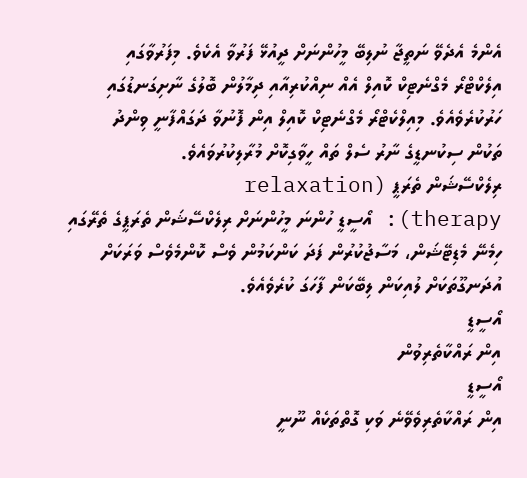އެންމެ އެދެވޭ ނަތީޖާ ނުލިބޭ މީހުންނަށް ދީއުޅޭ ފަރުވާ އެކެވެ. މިފަރުވާގައި
އިލެކްޓްރޯ މެގްނެޓިކް ކޮއިލް އެއް ނިއްކުރިއާއި ދިމާލުން ބޮލުގެ ނާށިގަނޑުގައި
ހަރުކުރެވެއެވެ. މިއިލްކެޓްރޯ މެގްނެޓިކް ކޮއިލް އިން ފޮނުވާ ދަގައްފާނީ ވިންދު
ތަކުން ސިކުނޑީގެ ނާރު ސެލް ތައް ހީވާގިކޮށް މުރާލިކުރުވައެވެ.
ރިލެކްސޭޝަން ތެރަޕީ (relaxation
therapy): އޯސީޑީ ހުންނަ މީހުންނަށް ރިލެކްސޭޝަން ތެރަޕީގެ ތެރޭގައި
ހިމެނޭ މެޑިޓޭޝަން، މަސާޖުކުރުން ފަދަ ކަންކަމުން ވެސް ކޮންމެވެސް ވަރަކަށް
އުދަނގޫތަކަށް ލުއިކަން ލިބޭކަން ފާހަގަ ކުރެވެއެވެ.
އޯސީޑީ
އިން ރައްކާތެރިވުން
އޯސީޑީ
އިން ރައްކާތެރިވެވޭނެ ވަކި ގޮތްތަކެއް ނޫނީ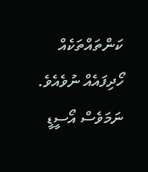ކަންތައްތަކެއް ހޯދިފައެއް ނުވެއެވެ.
ނަމަވެސް އޯސީޑީ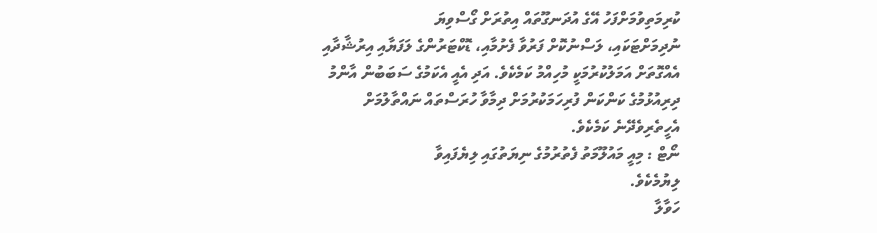ކުރިމަތިވުމަށްފަހު އޭގެ އުދަނގޫތައް އިތުރަށް ގޯސްވިޔަ
ނުދިމަށްޓަކައި، ލަސްނުކޮށް ފަރުވާ ފެށުމާއި، ޑޮކްޓަރުންގެ ލަފަޔާއި އިރުޝާދާއި
އެއްގޮތަށް އަމަލުކުރުމަކީ މުހިއްމު ކަމެކެވެ. އަދި އެއީ އެކަމުގެ ސަބަބުން އާންމު
ދިރިއުޅުމުގެ ކަންކަން ފުރިހަމަކުރުމަށް ދިމާވާ ހުރަސްތައް ނައްތާލުމަށް
އެހީތެރިވެދޭނެ ކަމެކެވެ.
ނޯޓް : މިއީ މައުލޫމަތު ފެތުރުމުގެ ނިޔަތުގައި ލިޔެފައިވާ
ލިޔުމެކެވެ.
ހަވާލާ